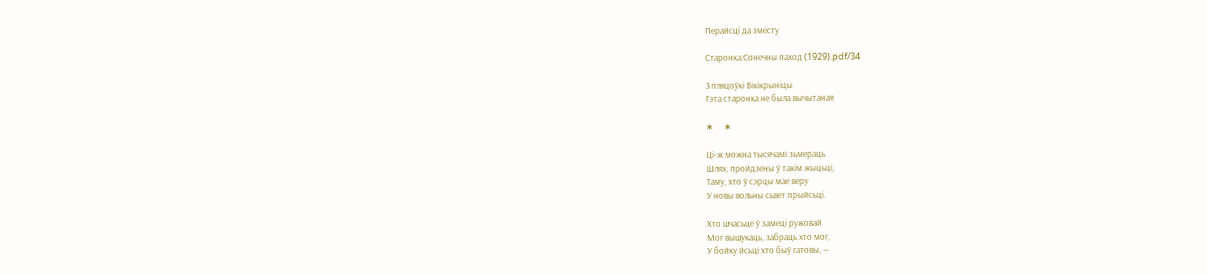Перайсці да зместу

Старонка:Сонечны паход (1929).pdf/34

З пляцоўкі Вікікрыніцы
Гэта старонка не была вычытаная

∗     ∗

Ці-ж можна тысячамі зьмераць
Шлях, пройдзены ў такім жыцьці,
Таму, хто ў сэрцы мае веру
У новы вольны сьвет прыйсьці.

Хто шчасьце ў замеці ружовай
Мог вышукаць, забраць хто мог,
У бойку йсьці хто быў гатовы, —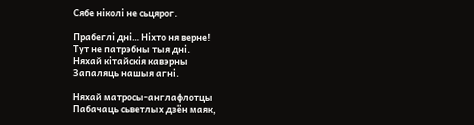Сябе ніколі не сьцярог.

Прабеглі дні… Ніхто ня верне!
Тут не патрэбны тыя дні.
Няхай кітайскія кавэрны
Запаляць нашыя агні.

Няхай матросы-англафлотцы
Пабачаць сьветлых дзён маяк,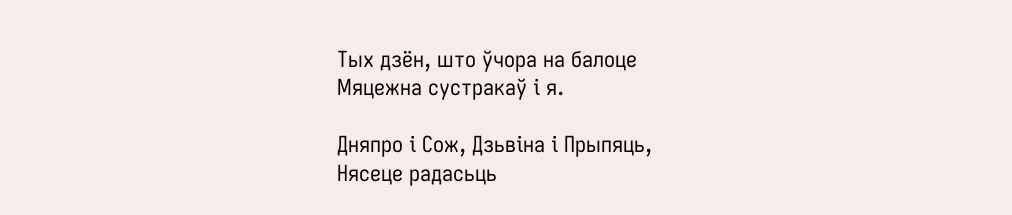Тых дзён, што ўчора на балоце
Мяцежна сустракаў і я.

Дняпро і Сож, Дзьвіна і Прыпяць,
Нясеце радасьць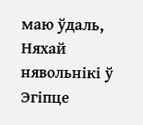маю ўдаль,
Няхай нявольнікі ў Эгіпце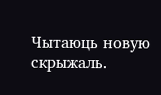Чытаюць новую скрыжаль.